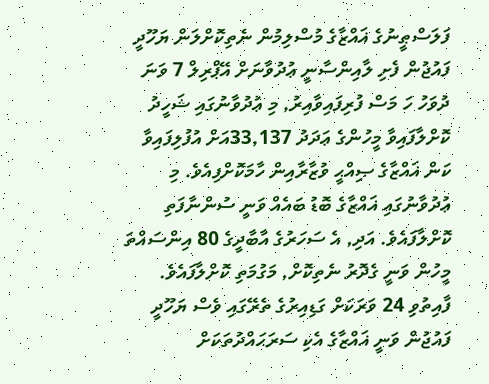ފަލަސްޠީނުގެ ޣައްޒާގެ މުސްލިމުން ނެތިކޮށްލަން ޔަހޫދީ ފައުޖުން ފެށި ލާއިންސާނީ ޢުދުވާނަށް އޭޕްރިލް 7 ވަނަ ދުވަހު ހަ މަސް ފުރިފައިވާއިރު, މި ޢުދުވާނުގައި ޝަހީދު ކޮށްލާފައިވާ މީހުންގެ ޢަދަދު 33,137އަށް އުފުލިފައިވާ ކަން ޣައްޒާގެ ޞިއްޙީ ވުޒާރާއިން ހާމަކޮށްފިއެވެ. މި ޢުދުވާނުގައި ޣައްޒާގެ ބޮޑު ބައެއް ވަނީ ސުންނާފަތި ކޮށްލާފައެވެ. އަދި, އެ ސަހަރުގެ އާބާދީގެ 80 އިންސައްތަ މީހުން ވަނީ ގެދޮރު ނެތިކޮށް, މަގުމަތި ކޮށްލާފައެވެ.
ފާއިތުވި 24 ވަރަކަށް ގަޑިއިރުގެ ތެރޭގައި ވެސް ޔަހޫދީ ފައުޖުން ވަނީ ޣައްޒާގެ އެކި ސަރަޙައްދުތަކަށް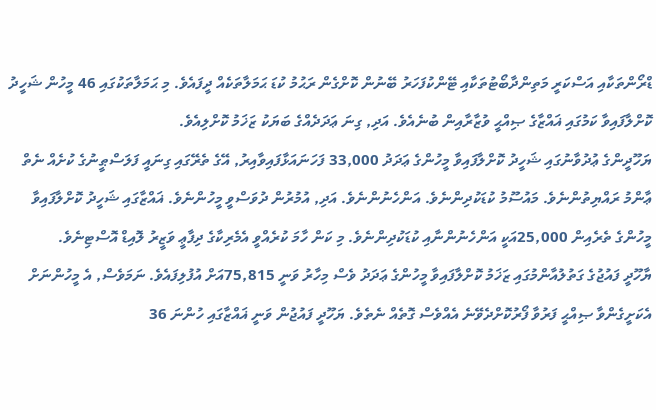ޑްރޯންތަކާއި އަސްކަރީ މަތިންދާބޯޓުތަކާއި ޓޭންކުފަހަރު ބޭނުން ކޮށްގެން ރަޙުމު ކުޑަ ޙަމަލާތަކެއް ދީފައެވެ. މި ޙަމަލާތަކުގައި 46 މީހުން ޝަހީދު ކޮށްލާފައިވާ ކަމުގައި ޣައްޒާގެ ޞިއްޙީ ވުޒާރާއިން ބުނެއެވެ. އަދި, ގިނަ ޢަދަދެއްގެ ބަޔަކު ޒަޚަމު ކޮށްލިއެވެ.
ޔަހޫދީންގެ ޢުދުވާނުގައި ޝަހީދު ކޮށްލާފައިވާ މީހުންގެ ޢަދަދު 33,000 ފަހަނައަޅާފައިވާއިރު, އޭގެ ތެރޭގައި ގިނައީ ފަލަސްޠީނުގެ ކުށެއް ނެތް ޢާންމު ރައްޔިތުންނެވެ. މައުސޫމު ކުޑަކުދިންނެވެ. އަންހެނުންނެވެ. އަދި, އުމުރުން ދުވަސްވީ މީހުންނެވެ. ޣައްޒާގައި ޝަހީދު ކޮށްލާފައިވާ މީހުންގެ ތެރެއިން 25,000އަކީ އަންހެނުންނާއި ކުޑަކުދިންނެވެ. މި ކަން ހާމަ ކުރެއްވީ އެމެރިކާގެ ދިފާޢީ ވަޒީރު ލޮއިޑް އޮސްޓިނެވެ.
ޔާހޫދީ ފައުޖުގެ ގަތުލުއާންމުގައި ޒަޚަމު ކޮށްލާފައިވާ މީހުންގެ ޢަދަދު ވެސް މިހާރު ވަނީ 75,815އަށް އުފުލިފައެވެ. ނަމަވެސް, އެ މީހުންނަށް އެކަށީގެންވާ ޞިއްޙީ ފަރުވާ ފޯރުކޮށްދެވޭނެ އެއްވެސް ގޮތެއް ނެތެވެ. ޔަހޫދީ ފައުޖުން ވަނީ ޣައްޒާގައި ހުންނަ 36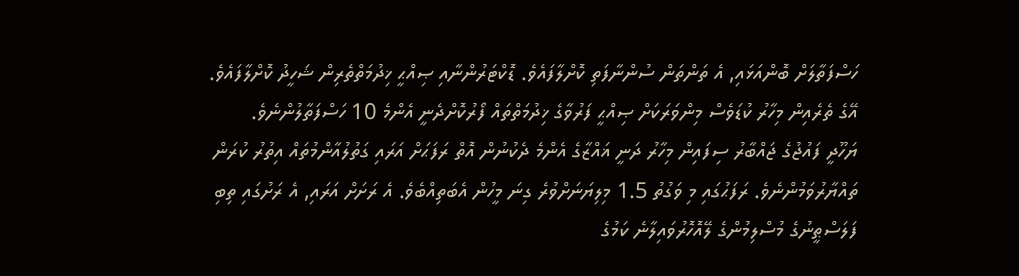ހަސްފަތާލަށް ބޮންއަޅައި, އެ ތަންތަން ސުންނާފަތި ކޮށްލާފައެވެ. ޑޮކްޓަރުންނާއި ޞިއްޙީ ޚިދުމަތްތެރިން ޝަހީދު ކޮށްލާފައެވެ. އޭގެ ތެރެއިން މިހާރު ކުޑަވެސް މިންވަރަކަށް ޞިއްޙީ ފަރުވާގެ ޚިދުމަތްތައް ފޯރުކޮށްދެނީ އެންމެ 10 ހަސްފަތާލުންނެވެ.
ޔަހޫދީ ފައުޖުގެ ޖައްބާރު ސިފައިން މިހާރު ދަނީ ޣައްޒާގެ އެންމެ ދެކުނުން އޮތް ރަފަޙަށް އަރައި ގަތުލުއާންމުތައް އިތުރު ކުރަން ތައްޔާރުވަމުންނެވެ. ރަފަޙުގައި މި ވަގުތު 1.5 މިލިޔަނަށްވުރެ ގިނަ މީހުން އެބަތިއްބެވެ. އެ ރަށަށް އަރައި, އެ ރަށުގައި ތިބި ފަލަސްޠީނުގެ މުސްލިމުންގެ ލޭއޮހޮރުވައިލާނެ ކަމުގެ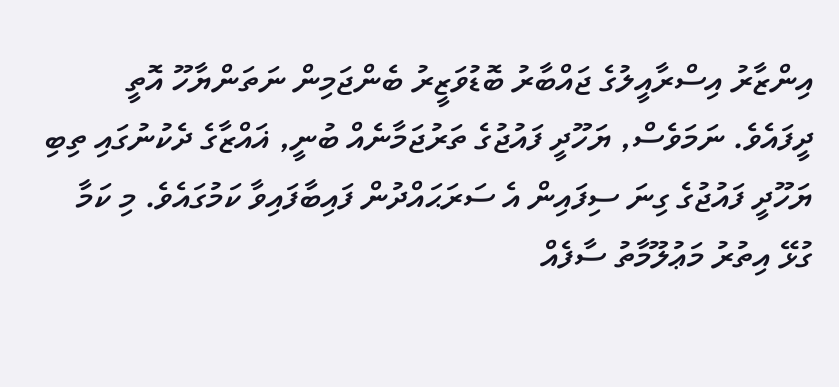އިންޒާރު އިސްރާއީލުގެ ޖައްބާރު ބޮޑުވަޒީރު ބެންޖަމިން ނަތަންޔާހޫ އޮތީ ދީފައެވެ. ނަމަވެސް, ޔަހޫދީ ފައުޖުގެ ތަރުޖަމާނެއް ބުނީ, ޣައްޒާގެ ދެކުނުގައި ތިބި ޔަހޫދީ ފައުޖުގެ ގިނަ ސިފައިން އެ ސަރަޙައްދުން ފައިބާފައިވާ ކަމުގައެވެ. މި ކަމާ ގުޅޭ އިތުރު މަޢުލޫމާތު ސާފެއް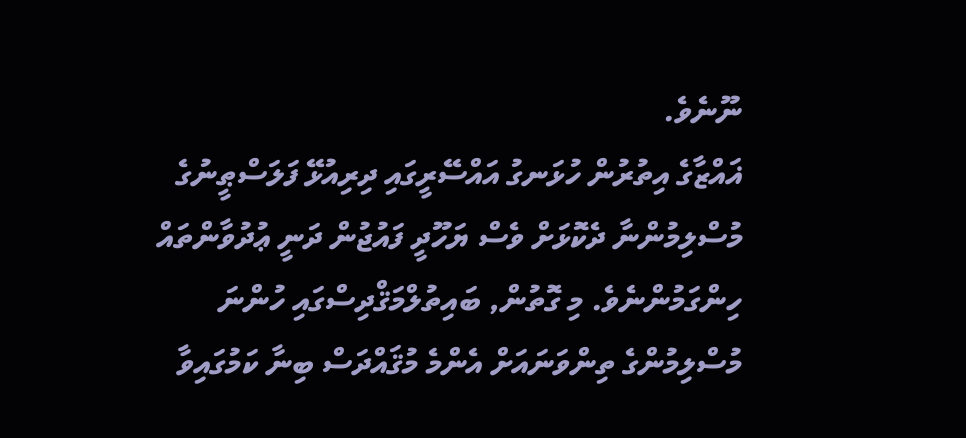ނޫނެވެ.
ޣައްޒާގެ އިތުރުން ހުޅަނގު އައްސޭރީގައި ދިރިއުޅޭ ފަލަސްޠީނުގެ މުސްލިމުންނާ ދެކޮޅަށް ވެސް ޔަހޫދީ ފައުޖުން ދަނީ ޢުދުވާންތައް ހިންގަމުންނެވެ. މި ގޮތުން, ބައިތުލްމަޤްދިސްގައި ހުންނަ މުސްލިމުންގެ ތިންވަނައަށް އެންމެ މުޤައްދަސް ބިނާ ކަމުގައިވާ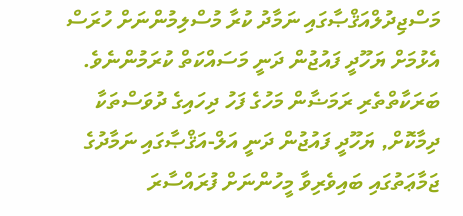މަސްޖިދުލްއަޤްޞާގައި ނަމާދު ކުރާ މުސްލިމުންނަށް ހުރަސް އެޅުމަށް ޔަހޫދީ ފައުޖުން ދަނީ މަސައްކަތް ކުރަމުންނެވެ.
ބަރަކާތްތެރި ރަމަޟާން މަހުގެ ފަހު ދިހައިގެ ދުވަސްތަކާ ދިމާކޮށް, ޔަހޫދީ ފައުޖުން ދަނީ އަލް-އަޤްޞާގައި ނަމާދުގެ ޖަމާޢަތުގައި ބައިވެރިވާ މީހުންނަށް ފުރައްސާރަ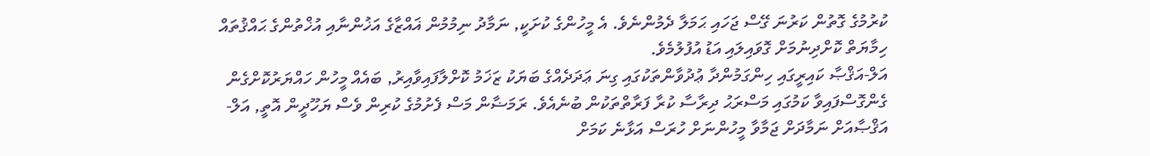ކުރުމުގެ ގޮތުން ކަރުނަ ގޭސް ޖަހައި ޙަމަލާ ދެމުންނެވެ. އެ މީހުންގެ ކުށަކީ, ނަމާދު ނިމުމުން ޣައްޒާގެ އަޚުންނާއި އުޚްތުންގެ ޙައްޤުތައް ހިމާޔަތް ކޮށްދިނުމަށް ގޮވައިލައި އަޑު އުފުލުމެވެ.
އަލް-އަޤްޞާ ކައިރީގައި ހިންގަމުންދާ ޢުދުވާންތަކުގައި ގިނަ ޢަދަދެއްގެ ބަޔަކު ޒަޚަމު ކޮށްލާފައިވާއިރު, ބައެއް މީހުން ހައްޔަރުކޮށްގެން ގެންގޮސްފައިވާ ކަމުގައި މަސްރަޙު ދިރާސާ ކުރާ ފަރާތްތަކުން ބުނެއެވެ. ރަމަޟާން މަސް ފެށުމުގެ ކުރިން ވެސް ޔަހޫދީން އޮތީ, އަލް-އަޤްޞާއަށް ނަމާދަށް ޖަމާވާ މީހުންނަށް ހުރަސް އަޅާނެ ކަމަށް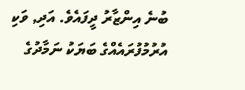ބުނެ އިންޒާރު ދީފައެވެ. އަދި, ވަކި އުރުމުފުރައެއްގެ ބަޔަކު ނަމާދުގެ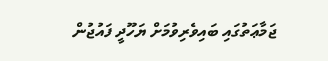ޖަމާޢަތުގައި ބައިވެރިވުމަށް ޔަހޫދީ ފައުޖުން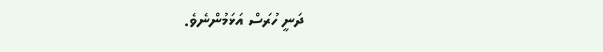ދަނީ ހުރަސް އަޅަމުންނެވެ.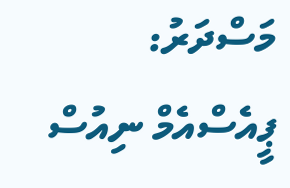މަސްދަރު: ޕީއެސްއެމް ނިއުސް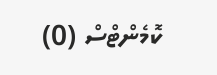ކޮމެންޓްސް (0)